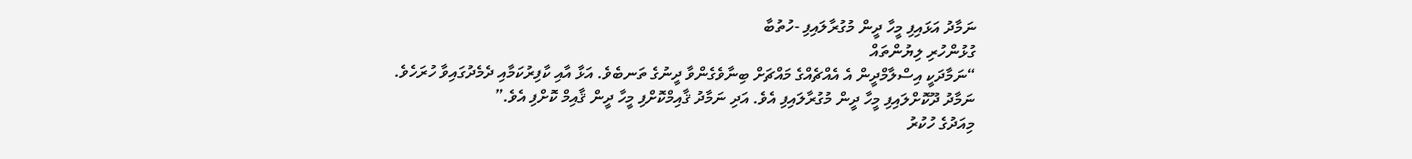ނަމާދު އަޅައިފި މީހާ ދީން މުގުރާލައިފި -ހުތުބާ
ގުޅުންހުރި ލިޔުންތައް
“ނަމާދަކީ އިސްލާމްދީން އެ އެއްޗެއްގެ މައްޗަށް ބިނާވެގެންވާ ދީނުގެ ތަނބެވެ. އަޅާ އާއި ކާފިރުކަމާއި ދެމެދުގައިވާ ހުރަހެވެ. ނަމާދު ދޫކޮށްލައިފި މީހާ ދީން މުގުރާލައިފި އެވެ. އަދި ނަމާދު ޤާއިމްކޮށްފި މީހާ ދީން ޤާއިމް ކޮށްފި އެވެ.”
މިއަދުގެ ހުކުރު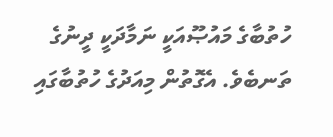ހުތުބާގެ މައުޞޫއަކީ ނަމާދަކީ ދީނުގެ ތަނބެވެ. އެގޮތުން މިއަދުގެ ހުތުބާގައި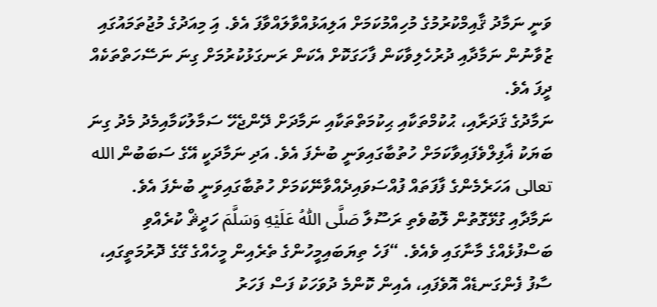ވަނީ ނަމާދު ޤާއިމްކުރުމުގެ މުހިއްމުކަމަށް އަލިއަޅުއްވާލައްވާފަ އެވެ. އަި މިއަދުގެ މުޖުތަމައުގައި ޒުވާނުން ނަމާދާއި ދުރުހެލިވާކަން ފާހަގަކޮށް އެކަން ރަނގަޅުކުރުމަށް ގިނަ ނަސޭހަތްތަކެއް ދީފަ އެވެ.
ނަމާދުގެ ޤަދަރާއި، ޙުކުމްތަކާއި ޙިކުމަތްތަކާއި ނަމާދަށް ދޭންޖެހޭ ސަމާލުކަމާއިމެދު މެދު ގިނަ ބަޔަކު ޣާފިލްވެފައިވާކަމަށް ހުތުބާގައިވަނީ ބުނެފަ އެވެ. އަދި ނަމާދަކީ އޭގެ ސަބަބުން الله تعالى އަހަރެމެންގެ ފާފަތައް ފުއްސަވައިދެއްވާނޭކަމަށް ހުތުބާގައިވަނީ ބުނެފަ އެވެ.
ނަމާދާއި ގުޅޭގޮތުން ލޮބުވެތި ރަސޫލާ صَلَّى اللّٰهُ عَلَيْهِ وَسَلَّمَ ހަދީޘް ކުރެއްވި ބަސްފުޅެއްގެ މާނާގައި ވެއެވެ. “ފަހެ ތިޔަބައިމީހުންގެ ތެރެއިން މީހެއްގެ ގޭގެ ދޮރުމަތީގައި، ސާފު ފެންގަނޑެއް އޮވެފައި، އެއިން ކޮންމެ ދުވަހަކު ފަސް ފަހަރު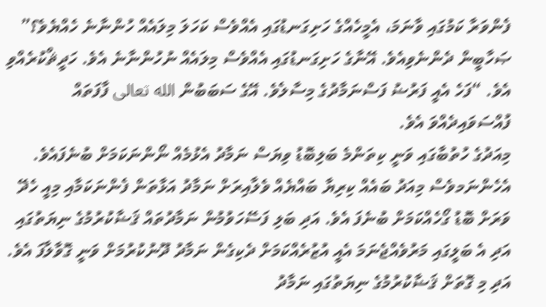ފެންވަރާ ކަމުގައި ވާނަމަ، އެމީހެއްގެ ހަށިގަނޑުގައި އެއްވެސް ކަހަލަ މިލައެއް ހުންނާނެ ހެއްޔެވެ؟” ޞަހާބީން ދެންނެވިއެވެ. އޭނާގެ ހަށިގަނޑުގައި އެއްވެސް މިލައެއް ނުހުންނާނެ އެވެ. ހަދީޘްކުރެއްވި އެވެ. “ފަހެ އެއީ ފަރުޟު ފަސްނަމާދުގެ މިސާލެވެ. އޭގެ ސަބަބުން الله تعالى ފާފަތައް ފުއްސަވައިދެއްވަ އެވެ.
މިއަދުގެ ހުތުބާގައި ވަނީ ކިތަންމެ ބަލިބޮޑު ވިޔަސް ނަމާދު އެޅުމެއް ނޯންނަކަމަށް ބުނެފައެވެ. އެހެންނަމވެސް މިއަދު ބައެއް ކިރިޔާ ބައްޔެއް ވެލާއިރަށް ނަމާދު އަޅާތަން ފެންނަކަމާއި މިއީ ހެދޭ ވަރަށް ބޮޑު ގޯހެއްކަމަށް ބުނެފަ އެވެ. އަދި ބަލި ފަސޭހަވުމުން ނަމާދުތައް ޤަޟާކުރުމުގެ ނިޔަތުގައި އަދި އެ ބަލީގައި މަރުވެއްޖެނަމަ އެއީ އުޒުރެއްކަމަށް ދެކިގެން ނަމާދު ދޫނުކުރުމަށް ވަނީ ގޮވާލާފަ އެވެ. އަދި މި ގޮތަށް ޤަޟާކުރުމުގެ ނިޔަތުގައި ނަމާދު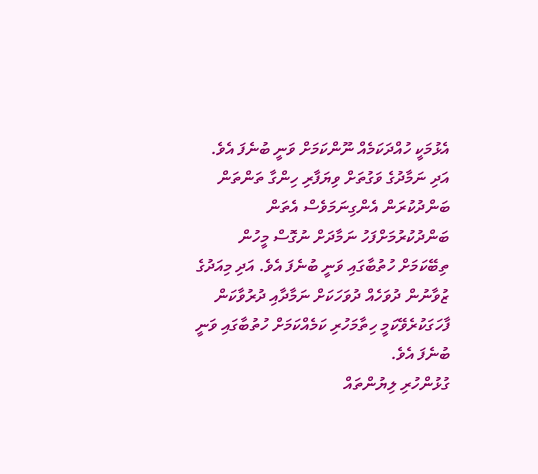އެޅުމަކީ ހުއްދަކަމެއް ނޫންކަމަށް ވަނީ ބުނެފަ އެވެ.
އަދި ނަމާދުގެ ވަގުތަށް ވިޔަފާރި ހިންގާ ތަންތަން ބަންދުކުރަން އެންގިނަމަވެސް އެތަން ބަންދުކުރުމަށްފަހު ނަމާދަށް ނުގޮސް މީހުން ތިބޭކަމަށް ހުތުބާގައި ވަނީ ބުނެފަ އެވެ. އަދި މިއަދުގެ ޒުވާނުން ދުވަހެއް ދުވަހަކަށް ނަމާދާއި ދުރުވާކަން ފާހަގަކުރެވޭކަމީ ހިތާމަހުރި ކަމެއްކަމަށް ހުތުބާގައި ވަނީ ބުނެފަ އެވެ.
ގުޅުންހުރި ލިޔުންތައް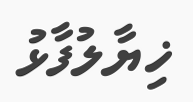ޚިޔާލުފާޅު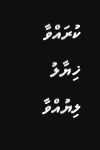ކުރައްވާ
ޚިޔާލު ލިޔުއްވާ